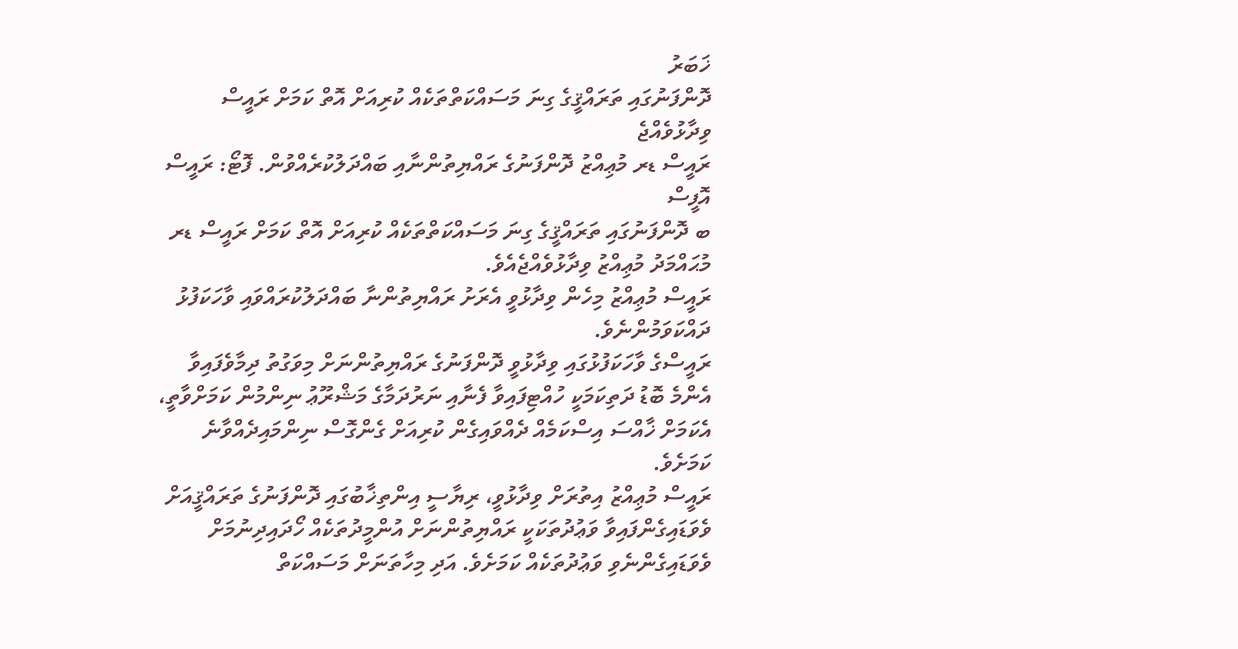ޚަބަރު
ދޮންފަނުގައި ތަރައްޤީގެ ގިނަ މަސައްކަތްތަކެއް ކުރިއަށް އޮތް ކަމަށް ރައީސް ވިދާޅުވެއްޖެ
ރައީސް ޑރ މުޢިއްޒު ދޮންފަނުގެ ރައްޔިތުންނާއި ބައްދަލުކުރެއްވުން. ފޮޓޯ: ރައީސް އޮފީސް
ބ ދޮންފަނުގައި ތަރައްޤީގެ ގިނަ މަސައްކަތްތަކެއް ކުރިއަށް އޮތް ކަމަށް ރައީސް ޑރ މުޙައްމަދު މުޢިއްޒު ވިދާޅުވެއްޖެއެވެ.
ރައީސް މުޢިއްޒު މިހެން ވިދާޅުވީ އެރަށު ރައްޔިތުންނާ ބައްދަލުކުރައްވައި ވާހަކަފުޅު ދައްކަވަމުންނެވެ.
ރައީސްގެ ވާހަކަފުޅުގައި ވިދާޅުވީ ދޮންފަނުގެ ރައްޔިތުންނަށް މިވަގުތު ދިމާވެފައިވާ އެންމެ ބޮޑު ދަތިކަމަކީ ހުއްޓިފައިވާ ފެނާއި ނަރުދަމާގެ މަޝްރޫޢު ނިންމުން ކަމަށްވާތީ، އެކަމަށް ޚާއްސަ އިސްކަމެއް ދެއްވައިގެން ކުރިއަށް ގެންގޮސް ނިންމައިދެއްވާނެ ކަމަށެވެ.
ރައީސް މުޢިއްޒު އިތުރަށް ވިދާޅުވީ، ރިޔާސީ އިންތިޚާބުގައި ދޮންފަނުގެ ތަރައްޤީއަށް ވެވަޑައިގެންފައިވާ ވަޢުދުތަކަކީ ރައްޔިތުންނަށް އުންމީދުތަކެއް ހޯދައިދިނުމަށް ވެވަޑައިގެންނެވި ވަޢުދުތަކެއް ކަމަށެވެ. އަދި މިހާތަނަށް މަސައްކަތް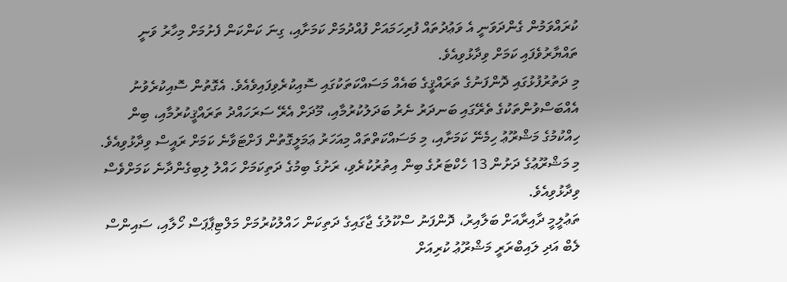ކުރައްވަމުން ގެންދަވަނީ އެ ވަޢުދުތައް ފުރިހަމައަށް ފުއްދުމަށް ކަމަށާއި، ގިނަ ކަންކަން ފެށުމަށް މިހާރު ވަނީ ތައްޔާރުވެފައި ކަމަށް ވިދާޅުވިއެވެ.
މި ދަތުރުފުޅުގައި ދޮންފަނުގެ ތަރައްޤީގެ ބައެއް މަސައްކަތަކުގައި ސޮއިކުރެވިފައިވެއެވެ. އެގޮތުން ސޮއިކުރެވުނު އެއްބަސްވުންތަކުގެ ތެރޭގައި ބަނދަރު ނެރު ބަދަލުކުރުމާއި، މޫދަށް އެރޭ ސަރަހައްދު ތަރައްޤީކުރުމާއި، ބިން ހިއްކުމުގެ މަޝްރޫޢު ހިމެނޭ ކަމަށާއި، މި މަސައްކަތްތައް މިއަހަރު ޢަމަލީގޮތުން ފަށްޓަވާނެ ކަމަށް ރައީސް ވިދާޅުވިއެވެ. މި މަޝްރޫޢުގެ ދަށުން 13 ހެކްޓަރުގެ ބިން އިތުރުކުރެވި، ރަށުގެ ބިމުގެ ދަތިކަމަށް ހައްލު ލިބިގެންދާނެ ކަމަށްވެސް ވިދާޅުވިއެވެ.
ތަޢުލީމީ ދާއިރާއަށް ބަލާއިރު، ދޮންފަނު ސްކޫލުގެ ޖާގައިގެ ދަތިކަން ހައްލުކުރުމަށް މަލްޓިޕާޕަސް ހޯލާއި، ސައިންސް ލެބް އަދި ލައިބްރަރީ މަޝްރޫޢު ކުރިއަށް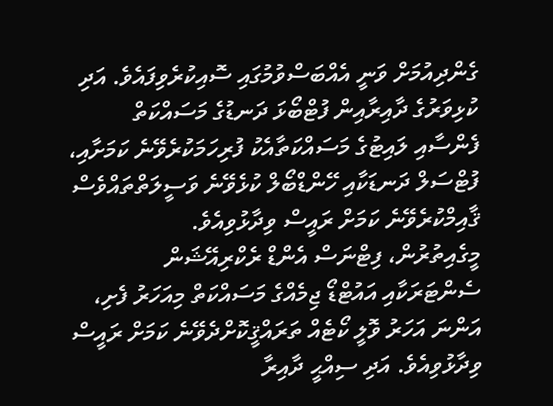ގެންދިއުމަށް ވަނީ އެއްބަސްވުމުގައި ސޮއިކުރެވިފައެވެ. އަދި ކުޅިވަރުގެ ދާއިރާއިން ފުޓްބޯޅަ ދަނޑުގެ މަސައްކަތް ފެންސާއި ލައިޓުގެ މަސައްކަތާއެކު ފުރިހަމަކުރެވޭނެ ކަމަށާއި، ފުޓްސަލް ދަނޑަކާއި ހޭންޑްބޯލް ކުޅެވޭނެ ވަސީލަތްތައްވެސް ޤާއިމްކުރެވޭނެ ކަމަށް ރައީސް ވިދާޅުވިއެވެ.
މީގެއިތުރުން، ފިޓްނަސް އެންޑް ރެކްރިއޭޝަން ސެންޓަރަކާއި އައުޓްޑޯ ޖިމެއްގެ މަސައްކަތް މިއަހަރު ފެށި، އަންނަ އަހަރު ވޮލީ ކޯޓެއް ތަރައްޤީކޮށްދެވޭނެ ކަމަށް ރައީސް ވިދާޅުވިއެވެ. އަދި ސިއްޙީ ދާއިރާ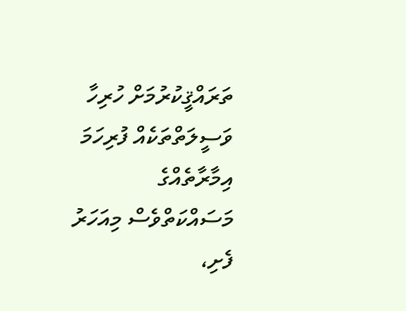ތަރައްޤީކުރުމަށް ހުރިހާ ވަސީލަތްތަކެއް ފުރިހަމަ އިމާރާތެއްގެ މަސައްކަތްވެސް މިއަހަރު ފެށި،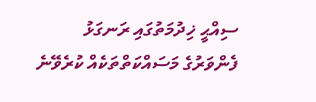ސިއްޙީ ޚިދުމަތުގައި ރަނގަޅު ފެންވަރުގެ މަސައްކަތްތަކެއް ކުރެވޭނެ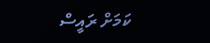ކަމަށް ރައީސް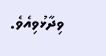ވިދާޅުވިއެވެ.